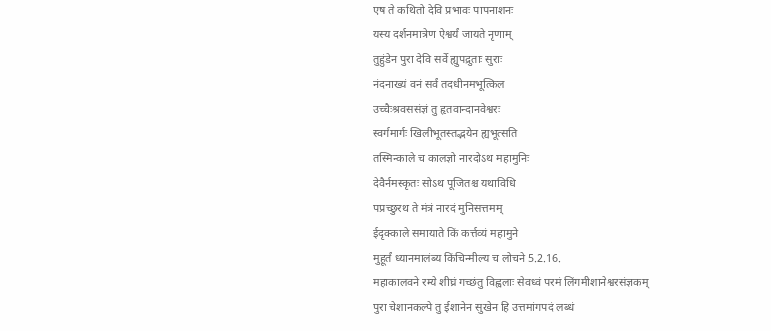एष ते कथितो देवि प्रभावः पापनाशनः
यस्य दर्शनमात्रेण ऐश्वर्यं जायते नृणाम्
तुहुंडेन पुरा देवि सर्वे ह्युपद्रुताः सुराः
नंदनाख्यं वनं सर्वं तदधीनमभूत्किल
उच्चैःश्रवससंज्ञं तु हृतवान्दानवेश्वरः
स्वर्गमार्गः खिलीभूतस्तद्भयेन ह्यभूत्सति
तस्मिन्काले च कालज्ञो नारदोऽथ महामुनिः
देवैर्नमस्कृतः सोऽथ पूजितश्च यथाविधि
पप्रच्छुरथ ते मंत्रं नारदं मुनिसत्तमम्
ईदृक्काले समायाते किं कर्त्तव्यं महामुने
मुहूर्तं ध्यानमालंब्य किंचिन्मील्य च लोचने 5.2.16.
महाकालवने रम्ये शीघ्रं गच्छंतु विह्वलाः सेवध्वं परमं लिंगमीशानेश्वरसंज्ञकम्
पुरा चेशानकल्पे तु ईशानेन सुखेन हि उत्तमांगपदं लब्धं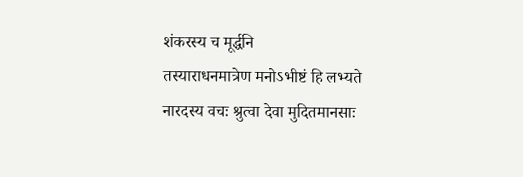शंकरस्य च मूर्द्धनि
तस्याराधनमात्रेण मनोऽभीष्टं हि लभ्यते
नारदस्य वचः श्रुत्वा देवा मुदितमानसाः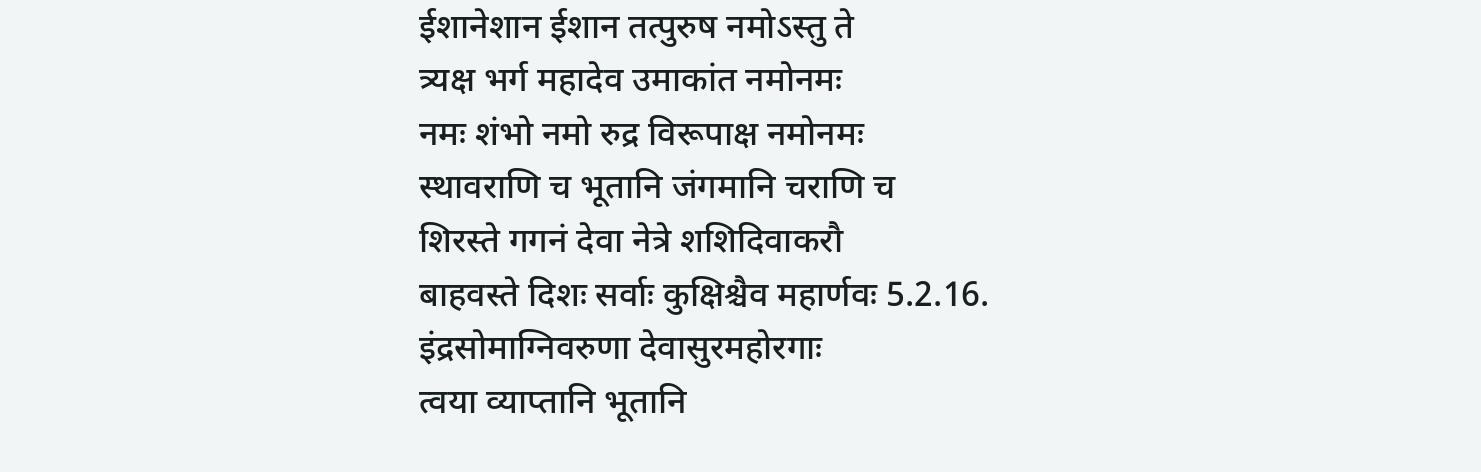ईशानेशान ईशान तत्पुरुष नमोऽस्तु ते
त्र्यक्ष भर्ग महादेव उमाकांत नमोनमः
नमः शंभो नमो रुद्र विरूपाक्ष नमोनमः
स्थावराणि च भूतानि जंगमानि चराणि च
शिरस्ते गगनं देवा नेत्रे शशिदिवाकरौ
बाहवस्ते दिशः सर्वाः कुक्षिश्चैव महार्णवः 5.2.16.
इंद्रसोमाग्निवरुणा देवासुरमहोरगाः
त्वया व्याप्तानि भूतानि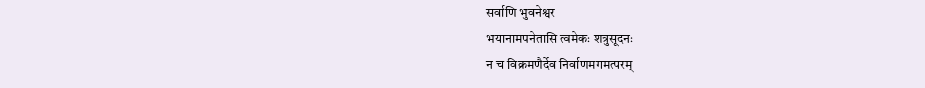सर्वाणि भुवनेश्वर
भयानामपनेतासि त्वमेकः शत्रुसूदनः
न च विक्रमणैर्देव निर्वाणमगमत्परम्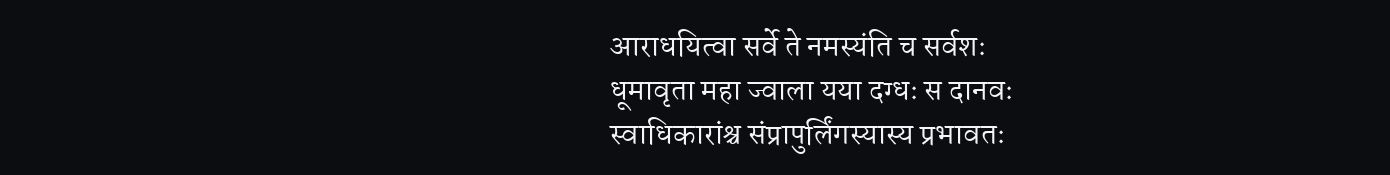आराधयित्वा सर्वे ते नमस्यंति च सर्वशः
धूमावृता महा ज्वाला यया दग्धः स दानवः
स्वाधिकारांश्च संप्रापुर्लिंगस्यास्य प्रभावतः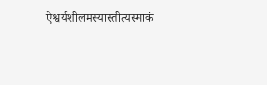ऐश्वर्यशीलमस्यास्तीत्यस्माकं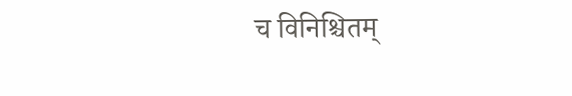च विनिश्चितम्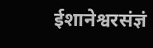ईशानेश्वरसंज्ञं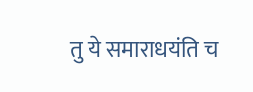तु ये समाराधयंति च